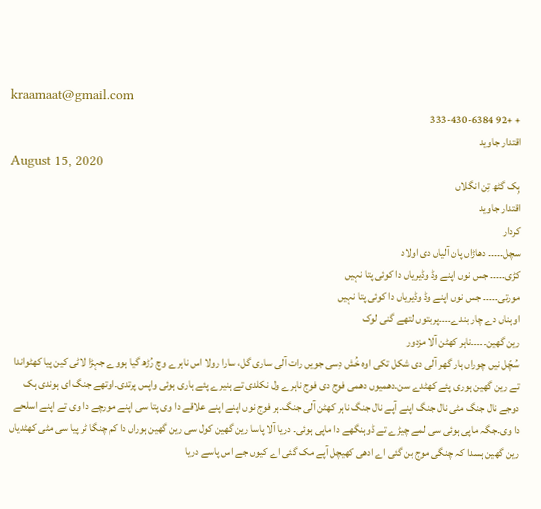kraamaat@gmail.com
+ +92 333-430-6384
اقتدار جاوید
August 15, 2020
ہِک گٹھ تِن انگلاں
اقتدار جاوید
کردار
سچل۔۔۔۔۔ دھاڑاں پان آلیاں دی اولاد
کڑی۔۔۔۔۔ جس نوں اپنے وڈ وڈیریاں دا کوئی پتا نہیں
مورتی۔۔۔۔۔ جس نوں اپنے وڈ وڈیریاں دا کوئی پتا نہیں
اوہناں دے چار بندے۔۔۔۔پربتوں لتھے گنی لوک
رین گھین۔۔۔۔۔ناہر کھٹن آلا مزدور
سُچّل نیں چوراں ہار گھر آلی دی شکل تکی اوہ خُش دِسی جویں رات آلی ساری گل، سارا رولا اس ناہرے وچ رُڑھ گیا ہووے جہڑا لاٹی کین پیا کھٹواندا تے رین گھین ہوری پئے کھٹدے سن۔دھمیوں دھمی فوج دی فوج ناہرے ول نکلدی تے ہنیرے پئے ہاری ہوئی واپس پرتدی۔اوتھے جنگ ای ہوندی ہک دوجے نال جنگ مٹی نال جنگ اپنے آپے نال جنگ ناہر کھٹن آلی جنگ۔ہر فوج نوں اپنے اپنے علاقے دا وی پتا سی اپنے مورچے دا وی تے اپنے اسلحے دا وی۔جگہ ماپی ہوئی سی لمے چیڑے تے ڈوہنگھے دا ماپی ہوئی۔ دریا آلا پاسا رین گھین کول سی رین گھین ہوراں دا کم چنگا ٹر پیا سی مٹی کھٹدیاں رین گھین ہسدا کہ چنگی موج بن گئی اے ادھی کھیچل آپے مک گئی اے کیوں جے اس پاسے دریا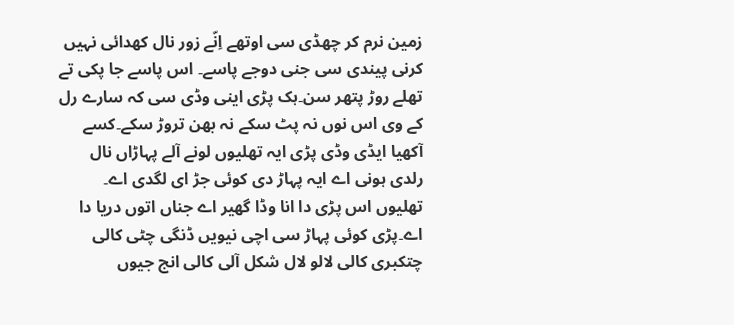زمین نرم کر چھڈی سی اوتھے اِنّے زور نال کھدائی نہیں کرنی پیندی سی جنی دوجے پاسے۔ اس پاسے جا پکی تے تھلے روڑ پتھر سن۔ہک پڑی اینی وڈی سی کہ سارے رل کے وی اس نوں نہ پٹ سکے نہ بھن تروڑ سکے۔کسے آکھیا ایڈی وڈی پڑی ایہ تھلیوں لونے آلے پہاڑاں نال رلدی ہونی اے ایہ پہاڑ دی کوئی جڑ ای لگدی اے۔ تھلیوں اس پڑی دا انا وڈا گھیر اے جناں اتوں دریا دا اے۔پڑی کوئی پہاڑ سی اچی نیویں ڈنگی چٹی کالی چتکبری کالی لالو لال شکل آلی کالی انج جیوں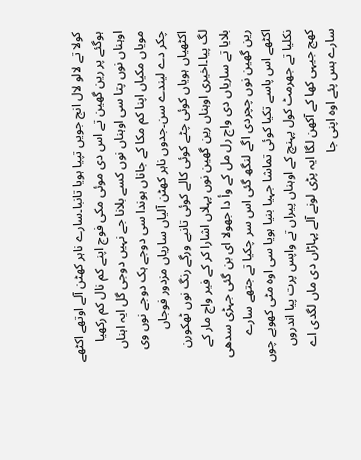کولا تے لالو لال انج جویں تپیا ہویا تانبا۔سارے ناہر کھٹن آلے اوتھے اکٹھے ہوگئے پر رین گھین تے اس دی موئی مکی فوج اپنے کم نال کم رکھیا اوہناں نوں پتا سی اوہناں نوں کسے بلانا جے نہیں دوجی گل ایہ اہناں مویاں مکیاں اپنا کم مکا کے جاناں ہوندا سی دوجے ہک دوجے نوں وی چکر دے لیندے سن۔جدوں ناہر کھٹن آلیاں ساریاں مزدور فوجاں اکٹھیاں ہویاں کوئی چٹے کوئی کالے کوئی تانبے ورگے رنگ نوں ٹھکورن لگ پیا۔اخیری اوہناں رین گھین نوں پہلاں اشارا کر کے فیر واج مار کے بلایا تے ساریاں دی واج رل مل کے وأ دا جھولا ای بن گئی جہڑی سدھی رین گھین نوں چچردی اگے لنگھ گئی اس سر چکیا تے جتھے سارے اکٹھے اس پاسے تکیا کوئی تماشا جہیا بنیا ہویا سی اوہ مٹی کھوبے چوں نکلیا تے جھرمٹ کول پہنچ کے اوہناں پیراں تے واپس پرت پیا اندروں کھج جیہی کھا کے آکھن لگا ایہ پڑی لونے آلے پہاڑاں دی ماں لگدی اے سارے ہس پئے اوہ اپنی جا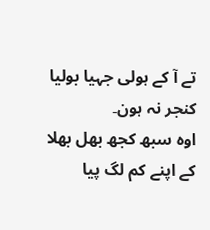تے آ کے ہولی جہیا بولیا کنجر نہ ہون۔
اوہ سبھ کجھ بھل بھلا کے اپنے کم لگ پیا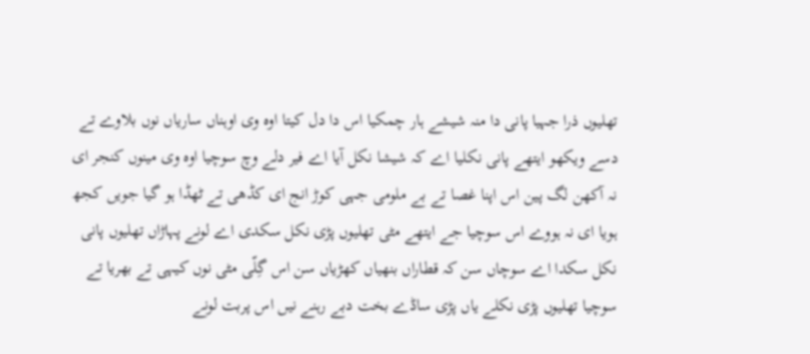تھلیوں ذرا جہیا پانی دا منہ شیشے ہار چمکیا اس دا دل کیتا اوہ وی اوہناں ساریاں نوں بلاوے تے دسے ویکھو ایتھے پانی نکلیا اے کہ شیشا نکل آیا اے فیر دلے وچ سوچیا اوہ وی مینوں کنجر ای نہ آکھن لگ پین اس اپنا غصا تے بے ملومی جہی کوڑ انج ای کڈھی تے ٹھڈا ہو گیا جویں کجھ ہویا ای نہ ہووے اس سوچیا جے ایتھے مٹی تھلیوں پڑی نکل سکدی اے لونے پہاڑاں تھلیوں پانی نکل سکدا اے سوچاں سن کہ قطاراں بنھیاں کھڑیاں سن اس گِلّی مٹی نوں کیہی تے بھریا تے سوچیا تھلیوں پڑی نکلے یاں پڑی ساڈے بخت دبے رہنے نیں اس پربت لونے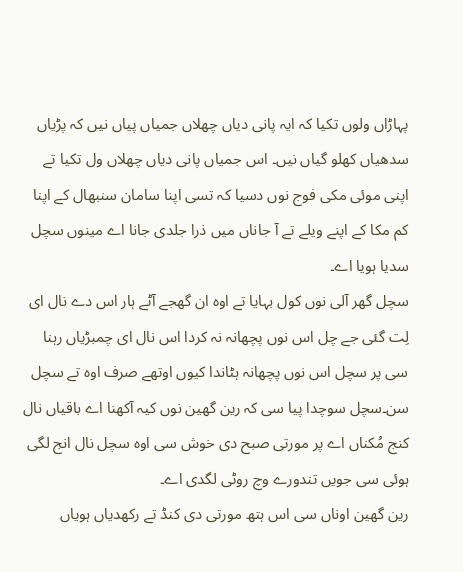پہاڑاں ولوں تکیا کہ ایہ پانی دیاں چھلاں جمیاں پیاں نیں کہ پڑیاں سدھیاں کھلو گیاں نیں۔ اس جمیاں پانی دیاں چھلاں ول تکیا تے اپنی موئی مکی فوج نوں دسیا کہ تسی اپنا سامان سنبھال کے اپنا کم مکا کے اپنے ویلے تے آ جاناں میں ذرا جلدی جانا اے مینوں سچل سدیا ہویا اے۔
سچل گھر آلی نوں کول بہایا تے اوہ ان گھجے آٹے ہار اس دے نال ای لِت گئی جے چل اس نوں پچھانہ نہ کردا اس نال ای چمبڑیاں رہنا سی پر سچل اس نوں پچھانہ ہٹاندا کیوں اوتھے صرف اوہ تے سچل سن۔سچل سوچدا پیا سی کہ رین گھین نوں کیہ آکھنا اے باقیاں نال کنج مُکناں اے پر مورتی صبح دی خوش سی اوہ سچل نال انج لگی ہوئی سی جویں تندورے وچ روٹی لگدی اے۔
رین گھین اوناں سی اس ہتھ مورتی دی کنڈ تے رکھدیاں ہویاں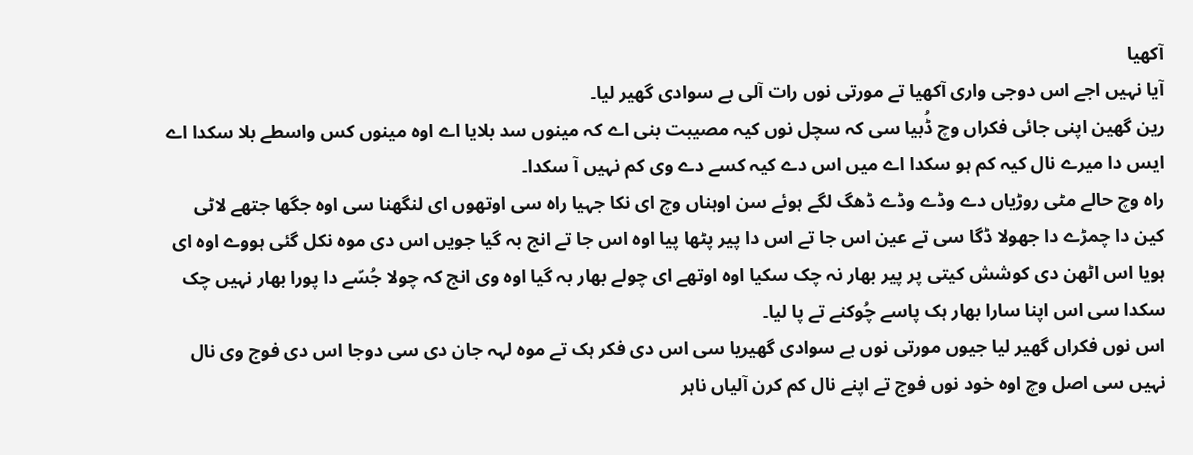آکھیا
آیا نہیں اجے اس دوجی واری آکھیا تے مورتی نوں رات آلی بے سوادی گھیر لیا۔
رین گھین اپنی جائی فکراں وچ ڈُبیا سی کہ سچل نوں کیہ مصیبت بنی اے کہ مینوں سد بلایا اے اوہ مینوں کس واسطے بلا سکدا اے ایس دا میرے نال کیہ کم ہو سکدا اے میں اس دے کیہ کسے دے وی کم نہیں آ سکدا۔
راہ وچ حالے مٹی روڑیاں دے وڈے وڈے ڈھگ لگے ہوئے سن اوہناں وچ ای نکا جہیا راہ سی اوتھوں ای لنگھنا سی اوہ جگھا جتھے لاٹی کین دا چمڑے دا جھولا ڈگا سی تے عین اس جا تے اس دا پیر پٹھا پیا اوہ اس جا تے انج بہ گیا جویں اس دی موہ نکل گئی ہووے اوہ ای ہویا اس اٹھن دی کوشش کیتی پر پیر بھار نہ چک سکیا اوہ اوتھے ای چولے بھار بہ گیا اوہ وی انج کہ چولا جُسّے دا پورا بھار نہیں چک سکدا سی اس اپنا سارا بھار ہک پاسے چُوکنے تے پا لیا۔
اس نوں فکراں گھیر لیا جیوں مورتی نوں بے سوادی گھیریا سی اس دی فکر ہک تے موہ لہہ جان دی سی دوجا اس دی فوج وی نال نہیں سی اصل وچ اوہ خود نوں فوج تے اپنے نال کم کرن آلیاں ناہر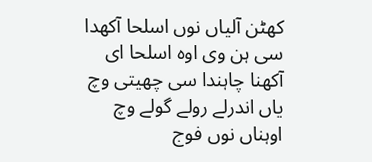کھٹن آلیاں نوں اسلحا آکھدا سی ہن وی اوہ اسلحا ای آکھنا چاہندا سی چھیتی وچ یاں اندرلے رولے گولے وچ اوہناں نوں فوج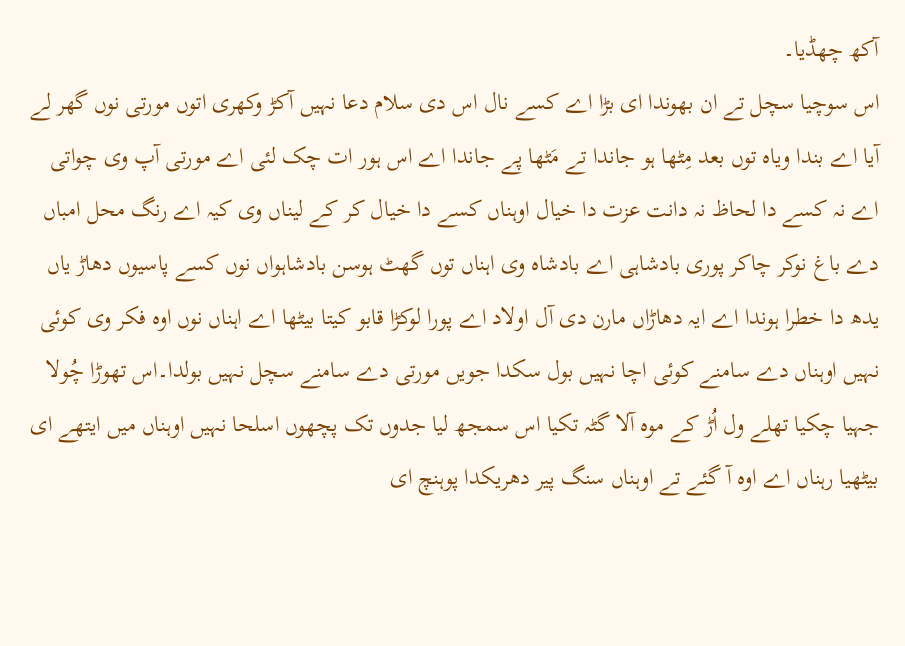آکھ چھڈیا۔
اس سوچیا سچل تے ان بھوندا ای بڑا اے کسے نال اس دی سلام دعا نہیں آکڑ وکھری اتوں مورتی نوں گھر لے آیا اے بندا ویاہ توں بعد مِٹھا ہو جاندا تے مَٹھا پے جاندا اے اس ہور ات چک لئی اے مورتی آپ وی چواتی اے نہ کسے دا لحاظ نہ دانت عزت دا خیال اوہناں کسے دا خیال کر کے لیناں وی کیہ اے رنگ محل امباں دے باغ نوکر چاکر پوری بادشاہی اے بادشاہ وی اہناں توں گھٹ ہوسن بادشاہواں نوں کسے پاسیوں دھاڑ یاں یدھ دا خطرا ہوندا اے ایہ دھاڑاں مارن دی آل اولاد اے پورا لوکڑا قابو کیتا بیٹھا اے اہناں نوں اوہ فکر وی کوئی نہیں اوہناں دے سامنے کوئی اچا نہیں بول سکدا جویں مورتی دے سامنے سچل نہیں بولدا۔اس تھوڑا چُولا جہیا چکیا تھلے ول اُڑ کے موہ آلا گٹہ تکیا اس سمجھ لیا جدوں تک پچھوں اسلحا نہیں اوہناں میں ایتھے ای بیٹھیا رہناں اے اوہ آ گئے تے اوہناں سنگ پیر دھریکدا پوہنچ ای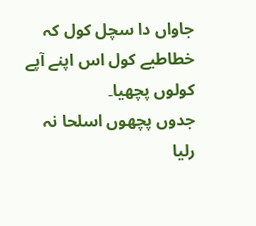جاواں دا سچل کول کہ خطاطیے کول اس اپنے آپے کولوں پچھیا۔
جدوں پچھوں اسلحا نہ رلیا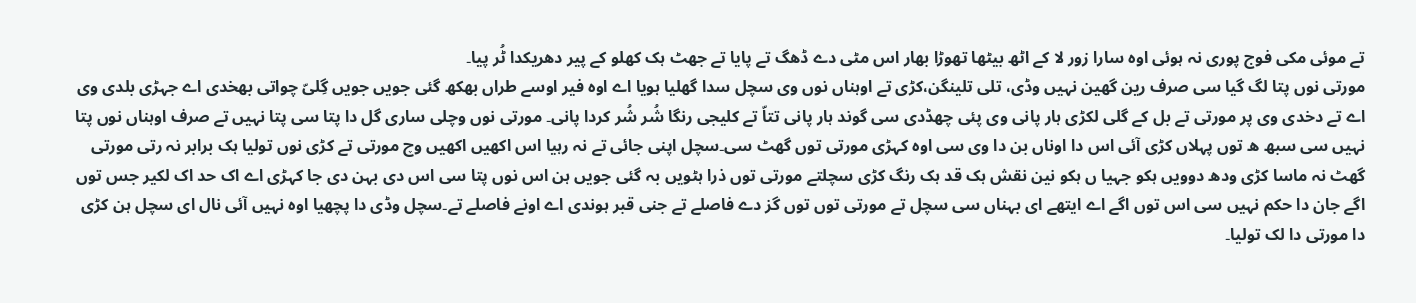تے موئی مکی فوج پوری نہ ہوئی اوہ سارا زور لا کے اٹھ بیٹھا تھوڑا بھار اس مٹی دے ڈھگ تے پایا تے جھٹ ہک کھلو کے پیر دھریکدا ٹُر پیا۔
مورتی نوں پتا لگ گیا سی صرف رین گھین نہیں وڈی، تلی تلینگن،کڑی تے اوہناں نوں وی سچل سدا گھلیا ہویا اے اوہ فیر اوسے طراں بھکھ گئی جویں جویں گِلیّ چواتی بھخدی اے جہڑی بلدی وی اے تے دخدی وی پر مورتی تے بل کے گلی لکڑی ہار پانی وی پئی چھڈدی سی گوند ہار پانی تتاّ تے کلیجی رنگا شُر شُر کردا پانی۔ مورتی نوں وچلی ساری گل دا پتا سی پتا نہیں تے صرف اوہناں نوں پتا نہیں سی سبھ ھ توں پہلاں کڑی آئی اس دا اوناں بن دا وی سی اوہ کہڑی مورتی توں گھٹ سی۔سچل اپنی جائی تے نہ رہیا اس اکھیں اکھیں وچ مورتی تے کڑی نوں تولیا ہک برابر نہ رتی مورتی گھٹ نہ ماسا کڑی ودھ دوویں ہکو جہیا ں ہکو نین نقش ہک قد ہک رنگ کڑی سچلتے مورتی توں ذرا ہٹویں بہ گئی جویں ہن اس نوں پتا سی اس دی بہن دی جا کہڑی اے اک حد اک لکیر جس توں اگے جان دا حکم نہیں سی اس توں اگے اے ایتھے ای بہناں سی سچل تے مورتی توں توں گز دے فاصلے تے جنی قبر ہوندی اے اونے فاصلے تے۔سچل وڈی دا پچھیا اوہ نہیں آئی نال ای سچل ہن کڑی دا مورتی دا لک تولیا۔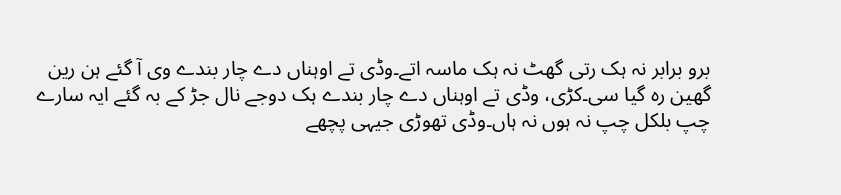برو برابر نہ ہک رتی گھٹ نہ ہک ماسہ اتے۔وڈی تے اوہناں دے چار بندے وی آ گئے ہن رین گھین رہ گیا سی۔کڑی، وڈی تے اوہناں دے چار بندے ہک دوجے نال جڑ کے بہ گئے ایہ سارے چپ بلکل چپ نہ ہوں نہ ہاں۔وڈی تھوڑی جیہی پچھے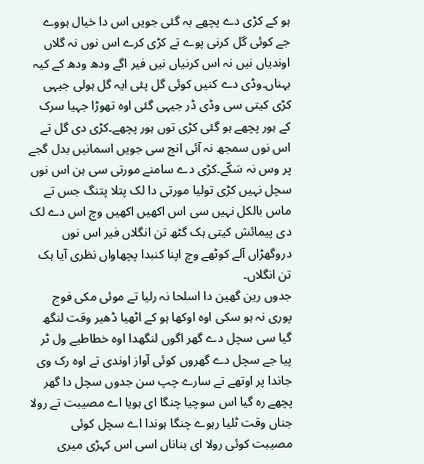ہو کے کڑی دے پچھے بہ گئی جویں اس دا خیال ہووے جے کوئی گل کرنی پوے تے کڑی کرے اس نوں نہ گلاں اوندیاں نیں نہ اس کرنیاں نیں فیر اگے ودھ ودھ کے کیہ بہناں۔وڈی دے کنیں کوئی گل پئی ایہ گل ہولی جیہی کڑی کیتی سی وڈی ڈر جیہی گئی اوہ تھوڑا جہیا سرک کے ہور پچھے ہو گئی کڑی توں ہور پچھے۔کڑی دی گل تے اس نوں سمجھ نہ آئی انج سی جویں اسمانیں بدل گجے پر وس نہ سَکّے۔کڑی دے سامنے مورتی سی ہن اس نوں سچل نہیں کڑی تولیا مورتی دا لک پتلا پتنگ جس تے ماس بالکل نہیں سی اس اکھیں اکھیں وچ اس دے لک دی پیمائش کیتی ہک گٹھ تن انگلاں فیر اس نوں دروگھڑاں آلے کوٹھے وچ اپنا کنبدا پچھاواں نظری آیا ہک تن انگلاں۔
جدوں رین گھین دا اسلحا نہ رلیا تے موئی مکی فوج پوری نہ ہو سکی اوہ اوکھا ہو کے اٹھیا ڈھیر وقت لنگھ گیا سی سچل دے گھر اگوں لنگھدا اوہ خطاطیے ول ٹر پیا جے سچل دے گھروں کوئی آواز اوندی تے اوہ رک وی جاندا پر اوتھے تے سارے چپ سن جدوں سچل دا گھر پچھے رہ گیا اس سوچیا چنگا ای ہویا اے مصیبت تے رولا جناں وقت ٹلیا رہوے چنگا ہوندا اے سچل کوئی مصیبت کوئی رولا ای بناناں اسی اس کہڑی میری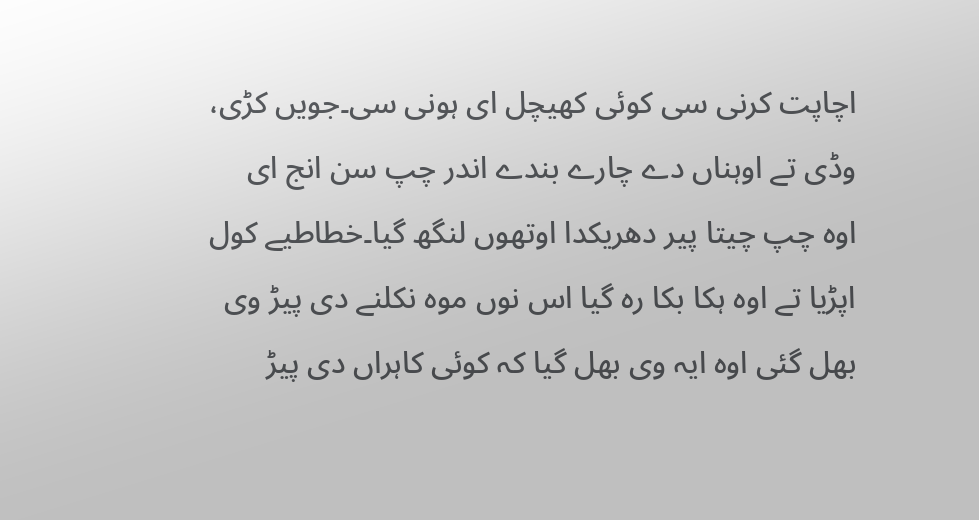اچاپت کرنی سی کوئی کھیچل ای ہونی سی۔جویں کڑی، وڈی تے اوہناں دے چارے بندے اندر چپ سن انج ای اوہ چپ چیتا پیر دھریکدا اوتھوں لنگھ گیا۔خطاطیے کول اپڑیا تے اوہ ہکا بکا رہ گیا اس نوں موہ نکلنے دی پیڑ وی بھل گئی اوہ ایہ وی بھل گیا کہ کوئی کاہراں دی پیڑ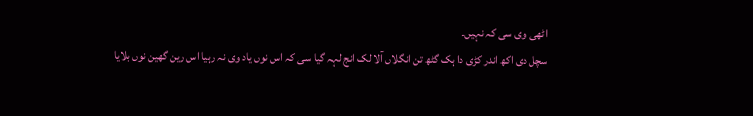اٹھی وی سی کہ نہیں۔
سچل دی اکھ اندر کڑی دا ہک گٹھ تن انگلاں آلا لک انج لہہ گیا سی کہ اس نوں یاد وی نہ رہیا اس رین گھین نوں بلایا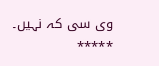وی سی کہ نہیں۔
٭٭٭٭٭